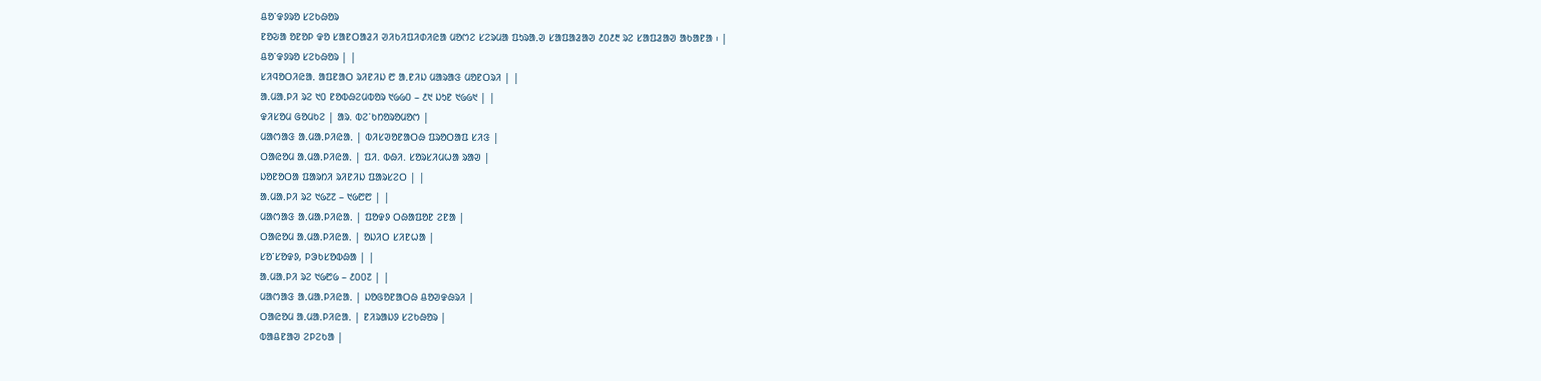ᱪᱚᱸᱫᱽᱨᱚ ᱥᱮᱠᱷᱚᱨ
ᱱᱚᱶᱟ ᱚᱱᱚᱞ ᱫᱚ ᱥᱟᱱᱛᱟᱲᱤ ᱣᱤᱠᱤᱯᱤᱰᱤᱭᱟ ᱢᱚᱬᱮ ᱥᱮᱨᱢᱟ ᱯᱩᱨᱟᱹᱣ ᱥᱟᱯᱟᱲᱟᱣ ᱒᱐᱒᱓ ᱨᱮ ᱥᱟᱯᱲᱟᱣ ᱟᱠᱟᱱᱟ ᱾ |
ᱪᱚᱸᱫᱽᱨᱚ ᱥᱮᱠᱷᱚᱨ | |
ᱥᱤᱧᱚᱛᱤᱭᱟᱹ ᱟᱯᱱᱟᱛ ᱨᱤᱱᱤᱡ ᱘ ᱟᱹᱱᱤᱡ ᱢᱟᱨᱟᱝ ᱢᱚᱱᱛᱨᱤ | |
ᱟᱹᱢᱟᱹᱞᱤ ᱨᱮ ᱑᱐ ᱱᱚᱵᱷᱮᱢᱵᱚᱨ ᱑᱙᱙᱐ – ᱒᱑ ᱡᱩᱱ ᱑᱙᱙᱑ | |
ᱫᱤᱥᱚᱢ ᱜᱚᱢᱠᱮ | ᱟᱨ. ᱵᱮᱸᱠᱴᱚᱨᱚᱢᱚᱬ |
ᱢᱟᱬᱟᱝ ᱟᱹᱢᱟᱹᱞᱤᱭᱟᱹ | ᱵᱤᱥᱣᱚᱱᱟᱛᱷ ᱯᱨᱚᱛᱟᱯ ᱥᱤᱝ |
ᱛᱟᱭᱚᱢ ᱟᱹᱢᱟᱹᱞᱤᱭᱟᱹ | ᱯᱤ. ᱵᱷᱤ. ᱥᱚᱨᱥᱤᱢᱦᱟ ᱨᱟᱣ |
ᱡᱚᱱᱚᱛᱟ ᱯᱟᱨᱴᱤ ᱨᱤᱱᱤᱡ ᱯᱟᱨᱥᱮᱛ | |
ᱟᱹᱢᱟᱹᱞᱤ ᱨᱮ ᱑᱙᱗᱗ – ᱑᱙᱘᱘ | |
ᱢᱟᱬᱟᱝ ᱟᱹᱢᱟᱹᱞᱤᱭᱟᱹ | ᱯᱚᱫᱽ ᱛᱷᱟᱯᱚᱱ ᱮᱱᱟ |
ᱛᱟᱭᱚᱢ ᱟᱹᱢᱟᱹᱞᱤᱭᱟᱹ | ᱚᱡᱤᱛ ᱥᱤᱱᱦᱟ |
ᱥᱚᱸᱥᱚᱫᱽ, ᱞᱳᱠᱥᱚᱵᱷᱟ | |
ᱟᱹᱢᱟᱹᱞᱤ ᱨᱮ ᱑᱙᱘᱙ – ᱒᱐᱐᱗ | |
ᱢᱟᱬᱟᱝ ᱟᱹᱢᱟᱹᱞᱤᱭᱟᱹ | ᱡᱚᱜᱚᱱᱟᱛᱷ ᱪᱚᱣᱫᱷᱨᱤ |
ᱛᱟᱭᱚᱢ ᱟᱹᱢᱟᱹᱞᱤᱭᱟᱹ | ᱱᱤᱨᱟᱡᱽ ᱥᱮᱠᱷᱚᱨ |
ᱵᱟᱪᱱᱟᱣ ᱮᱞᱮᱠᱟ |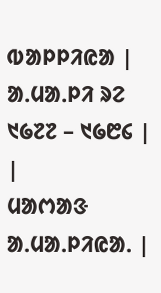ᱵᱟᱞᱞᱤᱭᱟ |
ᱟᱹᱢᱟᱹᱞᱤ ᱨᱮ ᱑᱙᱗᱗ – ᱑᱙᱘᱔ | |
ᱢᱟᱬᱟᱝ ᱟᱹᱢᱟᱹᱞᱤᱭᱟᱹ |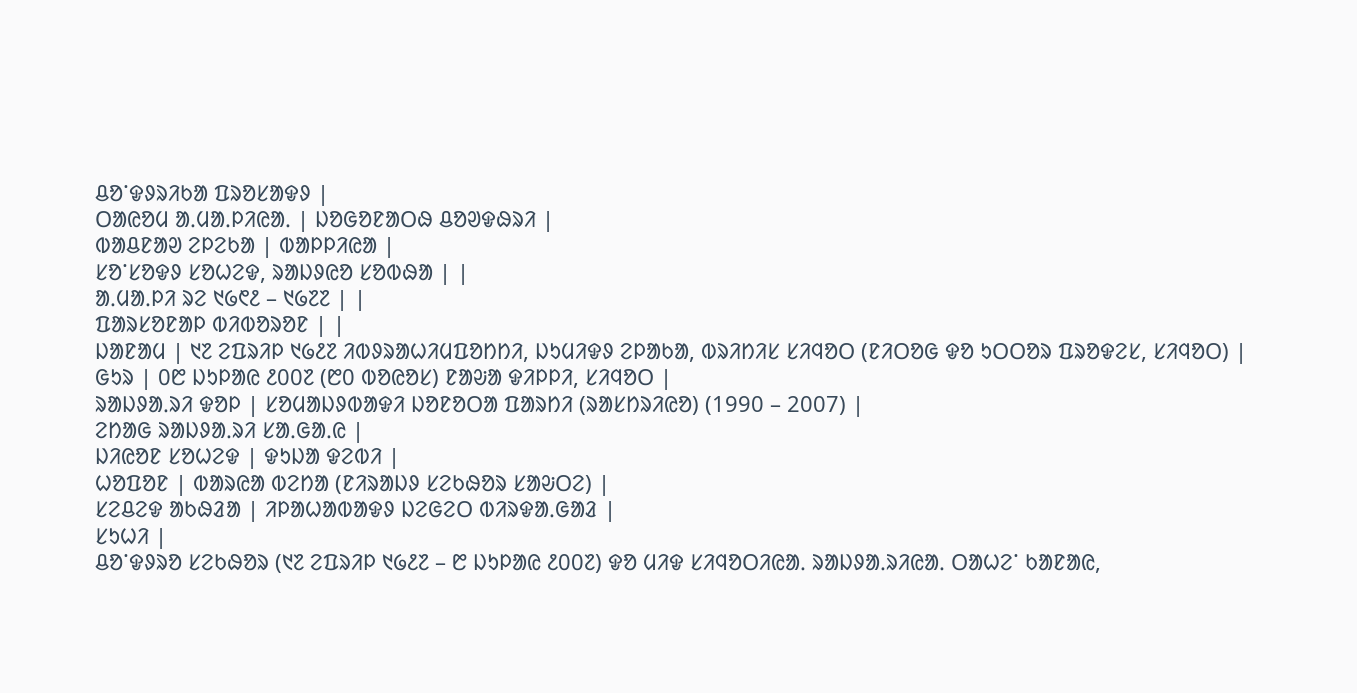ᱪᱚᱸᱫᱽᱨᱤᱠᱟ ᱯᱨᱚᱥᱟᱫᱽ |
ᱛᱟᱭᱚᱢ ᱟᱹᱢᱟᱹᱞᱤᱭᱟᱹ | ᱡᱚᱜᱚᱱᱟᱛᱷ ᱪᱚᱣᱫᱷᱨᱤ |
ᱵᱟᱪᱱᱟᱣ ᱮᱞᱮᱠᱟ | ᱵᱟᱞᱞᱤᱭᱟ |
ᱥᱚᱸᱥᱚᱫᱽ ᱥᱚᱦᱮᱫ, ᱨᱟᱡᱽᱭᱚ ᱥᱚᱵᱷᱟ | |
ᱟᱹᱢᱟᱹᱞᱤ ᱨᱮ ᱑᱙᱖᱒ – ᱑᱙᱗᱗ | |
ᱯᱟᱨᱥᱚᱱᱟᱞ ᱵᱤᱵᱚᱨᱚᱱ | |
ᱡᱟᱱᱟᱢ | ᱑᱗ ᱮᱯᱨᱤᱞ ᱑᱙᱒᱗ ᱤᱵᱽᱨᱟᱦᱤᱢᱯᱚᱴᱴᱤ, ᱡᱩᱢᱤᱫᱽ ᱮᱞᱟᱠᱟ, ᱵᱨᱤᱴᱤᱥ ᱥᱤᱧᱚᱛ (ᱱᱤᱛᱚᱜ ᱫᱚ ᱩᱛᱛᱚᱨ ᱯᱨᱚᱫᱮᱥ, ᱥᱤᱧᱚᱛ) |
ᱜᱩᱨ | ᱐᱘ ᱡᱩᱞᱟᱭ ᱒᱐᱐᱗ (᱘᱐ ᱵᱚᱭᱚᱥ) ᱱᱟᱶᱟ ᱫᱤᱞᱞᱤ, ᱥᱤᱧᱚᱛ |
ᱨᱟᱡᱽᱟᱹᱨᱤ ᱫᱚᱞ | ᱥᱚᱢᱟᱡᱽᱵᱟᱫᱤ ᱡᱚᱱᱚᱛᱟ ᱯᱟᱨᱴᱤ (ᱨᱟᱥᱴᱨᱤᱭᱚ) (1990 – 2007) |
ᱮᱴᱟᱜ ᱨᱟᱡᱽᱟᱹᱨᱤ ᱥᱟᱹᱜᱟᱹᱭ |
ᱡᱤᱭᱚᱱ ᱥᱚᱦᱮᱫ | ᱫᱩᱡᱟ ᱫᱮᱵᱤ |
ᱦᱚᱯᱚᱱ | ᱵᱟᱨᱭᱟ ᱵᱮᱴᱟ (ᱱᱤᱨᱟᱡᱽ ᱥᱮᱠᱷᱚᱨ ᱥᱟᱶᱛᱮ) |
ᱥᱮᱪᱮᱫ ᱟᱠᱷᱲᱟ | ᱤᱞᱟᱦᱟᱵᱟᱫᱽ ᱡᱮᱜᱮᱛ ᱵᱤᱨᱫᱟᱹᱜᱟᱲ |
ᱥᱩᱦᱤ |
ᱪᱚᱸᱫᱽᱨᱚ ᱥᱮᱠᱷᱚᱨ (᱑᱗ ᱮᱯᱨᱤᱞ ᱑᱙᱒᱗ – ᱘ ᱡᱩᱞᱟᱭ ᱒᱐᱐᱗) ᱫᱚ ᱢᱤᱫ ᱥᱤᱧᱚᱛᱤᱭᱟᱹ ᱨᱟᱡᱽᱟᱹᱨᱤᱭᱟᱹ ᱛᱟᱦᱮᱸ ᱠᱟᱱᱟᱭ,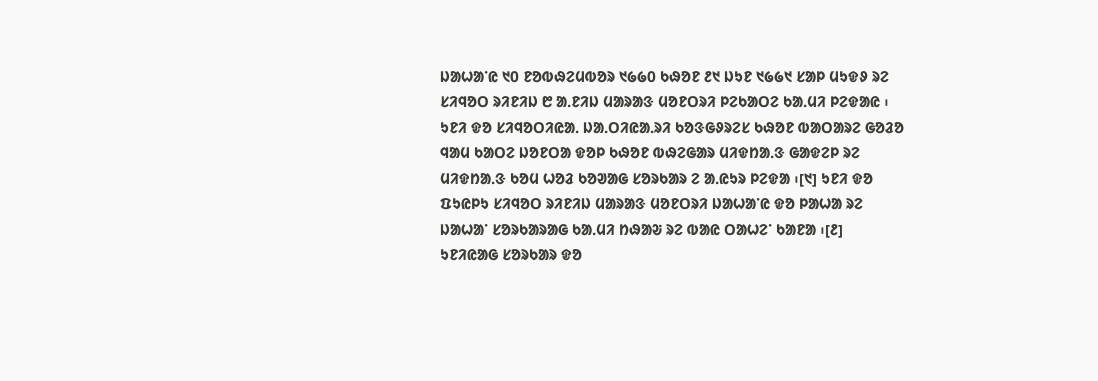ᱡᱟᱦᱟᱸᱭ ᱑᱐ ᱱᱚᱵᱷᱮᱢᱵᱚᱨ ᱑᱙᱙᱐ ᱠᱷᱚᱱ ᱒᱑ ᱡᱩᱱ ᱑᱙᱙᱑ ᱥᱟᱞ ᱢᱩᱫᱽ ᱨᱮ ᱥᱤᱧᱚᱛ ᱨᱤᱱᱤᱡ ᱘ ᱟᱹᱱᱤᱡ ᱢᱟᱨᱟᱝ ᱢᱚᱱᱛᱨᱤ ᱞᱮᱠᱟᱛᱮ ᱠᱟᱹᱢᱤ ᱞᱮᱫᱟᱭ ᱾ ᱩᱱᱤ ᱫᱚ ᱥᱤᱧᱚᱛᱤᱭᱟᱹ ᱡᱟᱹᱛᱤᱭᱟᱹᱨᱤ ᱠᱚᱝᱜᱽᱨᱮᱥ ᱠᱷᱚᱱ ᱵᱟᱛᱟᱨᱮ ᱜᱚᱲᱚ ᱧᱟᱢ ᱠᱟᱛᱮ ᱡᱚᱱᱛᱟ ᱫᱚᱞ ᱠᱷᱚᱱ ᱵᱷᱮᱜᱟᱨ ᱢᱤᱫᱴᱟᱹᱝ ᱜᱟᱫᱮᱞ ᱨᱮ ᱢᱤᱫᱴᱟᱹᱝ ᱠᱚᱢ ᱦᱚᱲ ᱠᱚᱣᱟᱜ ᱥᱚᱨᱠᱟᱨ ᱮ ᱟᱹᱭᱩᱨ ᱞᱮᱫᱟ ᱾[᱑] ᱩᱱᱤ ᱫᱚ ᱯᱩᱭᱞᱩ ᱥᱤᱧᱚᱛ ᱨᱤᱱᱤᱡ ᱢᱟᱨᱟᱝ ᱢᱚᱱᱛᱨᱤ ᱡᱟᱦᱟᱸᱭ ᱫᱚ ᱞᱟᱦᱟ ᱨᱮ ᱡᱟᱦᱟᱸ ᱥᱚᱨᱠᱟᱨᱟᱜ ᱠᱟᱹᱢᱤ ᱴᱷᱟᱶ ᱨᱮ ᱵᱟᱭ ᱛᱟᱦᱮᱸ ᱠᱟᱱᱟ ᱾[᱒]
ᱩᱱᱤᱭᱟᱜ ᱥᱚᱨᱠᱟᱨ ᱫᱚ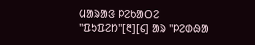ᱢᱟᱨᱟᱝ ᱞᱮᱠᱟᱛᱮ "ᱯᱩᱯᱮᱴ"[᱓][᱔] ᱟᱨ "ᱞᱮᱰᱷᱟ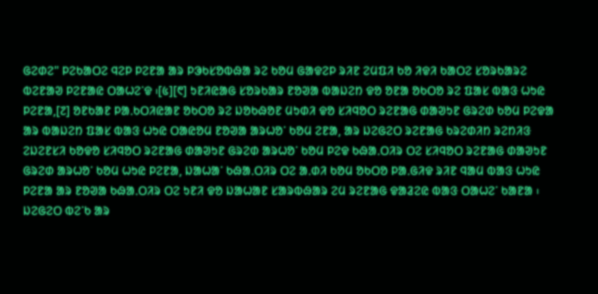ᱜᱮᱰᱮ" ᱞᱮᱠᱟᱛᱮ ᱧᱮᱞ ᱞᱮᱱᱟ ᱟᱨ ᱞᱳᱠᱥᱚᱵᱷᱟ ᱨᱮ ᱠᱚᱢ ᱜᱟᱫᱮᱞ ᱨᱤᱱ ᱮᱢᱯᱤ ᱠᱚ ᱤᱫᱤ ᱠᱟᱛᱮ ᱥᱚᱨᱠᱟᱨᱮ ᱵᱮᱱᱟᱣ ᱞᱮᱱᱟᱭ ᱛᱟᱦᱮᱸᱫ ᱾[᱕][᱖] ᱩᱱᱤᱭᱟᱜ ᱥᱚᱨᱠᱟᱨ ᱱᱚᱣᱟ ᱵᱟᱡᱮᱴ ᱫᱚ ᱚᱱᱟ ᱚᱠᱛᱚ ᱨᱮ ᱯᱟᱥ ᱵᱟᱝ ᱦᱩᱭ ᱞᱮᱱᱟ,[᱗] ᱚᱱᱠᱟᱱ ᱞᱟᱹᱠᱛᱤᱭᱟᱱ ᱚᱠᱛᱚ ᱨᱮ ᱡᱚᱠᱷᱚᱱ ᱢᱩᱰᱤ ᱫᱚ ᱥᱤᱧᱚᱛ ᱨᱮᱱᱟᱜ ᱰᱟᱣᱩᱱ ᱜᱨᱮᱰ ᱠᱚᱢ ᱞᱮᱫᱟ ᱟᱨ ᱵᱟᱡᱮᱴ ᱯᱟᱥ ᱵᱟᱝ ᱦᱩᱭ ᱛᱟᱭᱚᱢ ᱱᱚᱣᱟ ᱟᱨᱦᱚᱸ ᱠᱚᱢ ᱮᱱᱟ, ᱟᱨ ᱡᱮᱜᱮᱛ ᱨᱮᱱᱟᱜ ᱠᱨᱮᱰᱤᱴ ᱨᱮᱴᱤᱝ ᱮᱡᱮᱱᱥᱤ ᱠᱚᱫᱚ ᱥᱤᱧᱚᱛ ᱨᱮᱱᱟᱜ ᱰᱟᱣᱩᱱ ᱜᱨᱮᱰ ᱟᱨᱦᱚᱸ ᱠᱚᱢ ᱞᱮᱫ ᱠᱷᱟᱹᱛᱤᱨ ᱛᱮ ᱥᱤᱧᱚᱛ ᱨᱮᱱᱟᱜ ᱰᱟᱣᱩᱱ ᱜᱨᱮᱰ ᱟᱨᱦᱚᱸ ᱠᱚᱢ ᱦᱩᱭ ᱞᱮᱱᱟ, ᱡᱟᱦᱟᱸ ᱠᱷᱟᱹᱛᱤᱨ ᱛᱮ ᱟᱹᱰᱤ ᱠᱚᱢ ᱚᱠᱛᱚ ᱞᱟᱹᱜᱤᱫ ᱨᱤᱱ ᱧᱟᱢ ᱵᱟᱝ ᱦᱩᱭ ᱞᱮᱱᱟ ᱟᱨ ᱱᱚᱣᱟ ᱠᱷᱟᱹᱛᱤᱨ ᱛᱮ ᱩᱱᱤ ᱫᱚ ᱡᱟᱦᱟᱱ ᱥᱟᱨᱵᱷᱟᱨ ᱮᱢ ᱨᱮᱱᱟᱜ ᱫᱟᱲᱮᱭ ᱵᱟᱝ ᱛᱟᱦᱮᱸ ᱠᱟᱱᱟ ᱾ ᱡᱮᱜᱮᱛ ᱵᱮᱸᱠ ᱟᱨ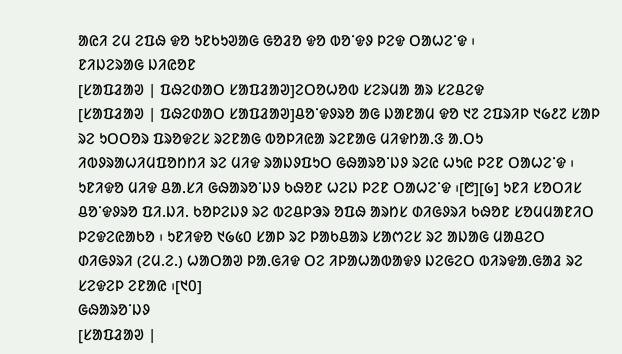ᱟᱭᱤ ᱮᱢ ᱮᱯᱷ ᱫᱚ ᱩᱱᱠᱩᱣᱟᱜ ᱜᱚᱲᱚ ᱫᱚ ᱵᱚᱸᱫᱽ ᱞᱮᱫ ᱛᱟᱦᱮᱸᱫ ᱾
ᱱᱤᱡᱮᱨᱟᱜ ᱡᱤᱭᱚᱱ
[ᱥᱟᱯᱲᱟᱣ | ᱯᱷᱮᱰᱟᱛ ᱥᱟᱯᱲᱟᱣ]ᱮᱛᱚᱦᱚᱵ ᱥᱮᱨᱢᱟ ᱟᱨ ᱥᱮᱪᱮᱫ
[ᱥᱟᱯᱲᱟᱣ | ᱯᱷᱮᱰᱟᱛ ᱥᱟᱯᱲᱟᱣ]ᱪᱚᱸᱫᱽᱨᱚ ᱟᱜ ᱡᱟᱱᱟᱢ ᱫᱚ ᱑᱗ ᱮᱯᱨᱤᱞ ᱑᱙᱒᱗ ᱥᱟᱞ ᱨᱮ ᱩᱛᱛᱚᱨ ᱯᱨᱚᱫᱮᱥ ᱨᱮᱱᱟᱜ ᱵᱚᱞᱤᱭᱟ ᱨᱮᱱᱟᱜ ᱢᱤᱫᱴᱟᱹᱝ ᱟᱹᱛᱩ ᱤᱵᱽᱨᱟᱦᱤᱢᱯᱚᱴᱴᱤ ᱨᱮ ᱢᱤᱫ ᱨᱟᱡᱽᱯᱩᱛ ᱜᱷᱟᱨᱚᱸᱡᱽ ᱨᱮᱭ ᱦᱩᱭ ᱞᱮᱱ ᱛᱟᱦᱮᱸᱫ ᱾ ᱩᱱᱤᱫᱚ ᱢᱤᱫ ᱪᱟᱹᱥᱤ ᱜᱷᱟᱨᱚᱸᱡᱽ ᱠᱷᱚᱱ ᱦᱮᱡ ᱞᱮᱱ ᱛᱟᱦᱮᱸᱫ ᱾[᱘][᱙] ᱩᱱᱤ ᱥᱚᱛᱤᱥ ᱪᱚᱸᱫᱽᱨᱚ ᱯᱤ.ᱡᱤ. ᱠᱚᱞᱮᱡᱽ ᱨᱮ ᱵᱮᱪᱞᱳᱨ ᱚᱯᱷ ᱟᱨᱴᱥ ᱰᱤᱜᱽᱨᱤ ᱠᱷᱚᱱ ᱥᱚᱢᱢᱟᱱᱤᱛ ᱞᱮᱫᱮᱭᱟᱠᱚ ᱾ ᱩᱱᱤᱫᱚ ᱑᱙᱕᱐ ᱥᱟᱞ ᱨᱮ ᱞᱟᱠᱪᱟᱨ ᱥᱟᱬᱮᱥ ᱨᱮ ᱟᱡᱟᱜ ᱢᱟᱪᱮᱛ ᱰᱤᱜᱽᱨᱤ (ᱮᱢ.ᱮ.) ᱦᱟᱛᱟᱣ ᱞᱟᱹᱜᱤᱫ ᱛᱮ ᱤᱞᱟᱦᱟᱵᱟᱫᱽ ᱡᱮᱜᱮᱛ ᱵᱤᱨᱫᱟᱹᱜᱟᱲ ᱨᱮ ᱥᱮᱫᱮᱞ ᱮᱱᱟᱭ ᱾[᱑᱐]
ᱜᱷᱟᱨᱚᱸᱡᱽ
[ᱥᱟᱯᱲᱟᱣ |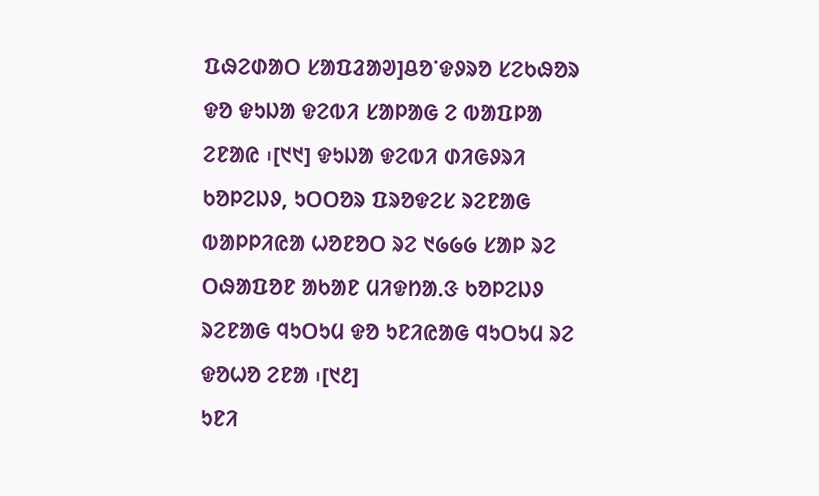ᱯᱷᱮᱰᱟᱛ ᱥᱟᱯᱲᱟᱣ]ᱪᱚᱸᱫᱽᱨᱚ ᱥᱮᱠᱷᱚᱨ ᱫᱚ ᱫᱩᱡᱟ ᱫᱮᱵᱤ ᱥᱟᱞᱟᱜ ᱮ ᱵᱟᱯᱞᱟ ᱮᱱᱟᱭ ᱾[᱑᱑] ᱫᱩᱡᱟ ᱫᱮᱵᱤ ᱰᱤᱜᱽᱨᱤ ᱠᱚᱞᱮᱡᱽ, ᱩᱛᱛᱚᱨ ᱯᱨᱚᱫᱮᱥ ᱨᱮᱱᱟᱜ ᱵᱟᱞᱞᱤᱭᱟ ᱦᱚᱱᱚᱛ ᱨᱮ ᱑᱙᱙᱙ ᱥᱟᱞ ᱨᱮ ᱛᱷᱟᱯᱚᱱ ᱟᱠᱟᱱ ᱢᱤᱫᱴᱟᱹᱝ ᱠᱚᱞᱮᱡᱽ ᱨᱮᱱᱟᱜ ᱧᱩᱛᱩᱢ ᱫᱚ ᱩᱱᱤᱭᱟᱜ ᱧᱩᱛᱩᱢ ᱨᱮ ᱫᱚᱦᱚ ᱮᱱᱟ ᱾[᱑᱒]
ᱩᱱᱤ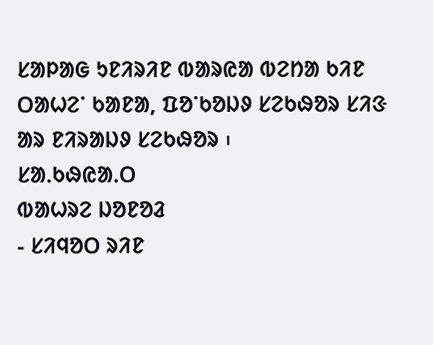ᱥᱟᱞᱟᱜ ᱩᱱᱤᱨᱤᱱ ᱵᱟᱨᱭᱟ ᱵᱮᱴᱟ ᱠᱤᱱ ᱛᱟᱦᱮᱸ ᱠᱟᱱᱟ, ᱯᱚᱸᱠᱚᱡᱽ ᱥᱮᱠᱷᱚᱨ ᱥᱤᱝ ᱟᱨ ᱱᱤᱨᱟᱡᱽ ᱥᱮᱠᱷᱚᱨ ᱾
ᱥᱟᱹᱠᱷᱭᱟᱹᱛ
ᱵᱟᱦᱨᱮ ᱡᱚᱱᱚᱲ
- ᱥᱤᱧᱚᱛ ᱨᱤᱱ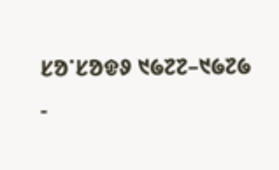ᱥᱚᱸᱥᱚᱫᱽ ᱑᱙᱗᱗–᱑᱙᱗᱙
-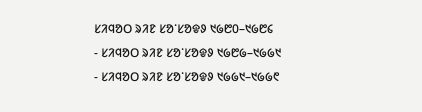ᱥᱤᱧᱚᱛ ᱨᱤᱱ ᱥᱚᱸᱥᱚᱫᱽ ᱑᱙᱘᱐–᱑᱙᱘᱔
- ᱥᱤᱧᱚᱛ ᱨᱤᱱ ᱥᱚᱸᱥᱚᱫᱽ ᱑᱙᱘᱙–᱑᱙᱙᱑
- ᱥᱤᱧᱚᱛ ᱨᱤᱱ ᱥᱚᱸᱥᱚᱫᱽ ᱑᱙᱙᱑–᱑᱙᱙᱖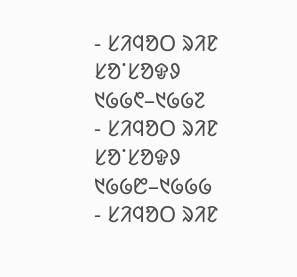- ᱥᱤᱧᱚᱛ ᱨᱤᱱ ᱥᱚᱸᱥᱚᱫᱽ ᱑᱙᱙᱖–᱑᱙᱙᱗
- ᱥᱤᱧᱚᱛ ᱨᱤᱱ ᱥᱚᱸᱥᱚᱫᱽ ᱑᱙᱙᱘–᱑᱙᱙᱙
- ᱥᱤᱧᱚᱛ ᱨᱤᱱ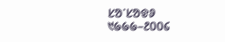ᱥᱚᱸᱥᱚᱫᱽ ᱑᱙᱙᱙–᱒᱐᱐᱔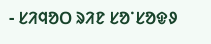- ᱥᱤᱧᱚᱛ ᱨᱤᱱ ᱥᱚᱸᱥᱚᱫᱽ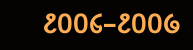᱒᱐᱐᱔–᱒᱐᱐᱙